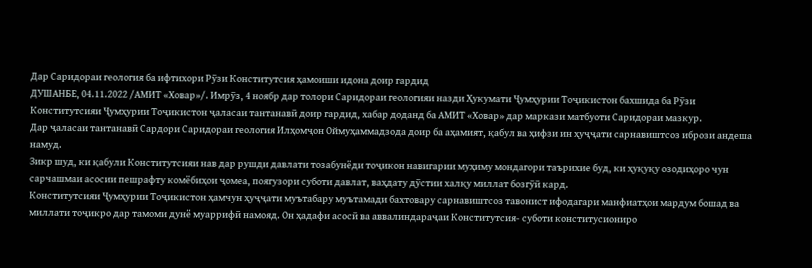Дар Саридораи геология ба ифтихори Рӯзи Конститутсия ҳамоиши идона доир гардид
ДУШАНБЕ, 04.11.2022 /АМИТ «Ховар»/. Имрӯз, 4 ноябр дар толори Саридораи геологияи назди Ҳукумати Ҷумҳурии Тоҷикистон бахшида ба Рӯзи Конститутсияи Ҷумҳурии Тоҷикистон ҷаласаи тантанавӣ доир гардид, хабар доданд ба АМИТ «Ховар» дар маркази матбуоти Саридораи мазкур.
Дар ҷаласаи тантанавӣ Сардори Саридораи геология Илҳомҷон Оймуҳаммадзода доир ба аҳамият, қабул ва ҳифзи ин ҳуҷҷати сарнавиштсоз ибрози андеша намуд.
Зикр шуд, ки қабули Конститутсияи нав дар рушди давлати тозабунёди тоҷикон навигарии муҳиму мондагори таърихие буд, ки ҳуқуқу озодиҳоро чун сарчашмаи асосии пешрафту комёбиҳои ҷомеа, поягузори суботи давлат, ваҳдату дӯстии халқу миллат бозгӯӣ кард.
Конститутсияи Ҷумҳурии Тоҷикистон ҳамчун ҳуҷҷати муътабару муътамади бахтовару сарнавиштсоз тавонист ифодагари манфиатҳои мардум бошад ва миллати тоҷикро дар тамоми дунё муаррифӣ намояд. Он ҳадафи асосӣ ва аввалиндараҷаи Конститутсия- суботи конститусиониро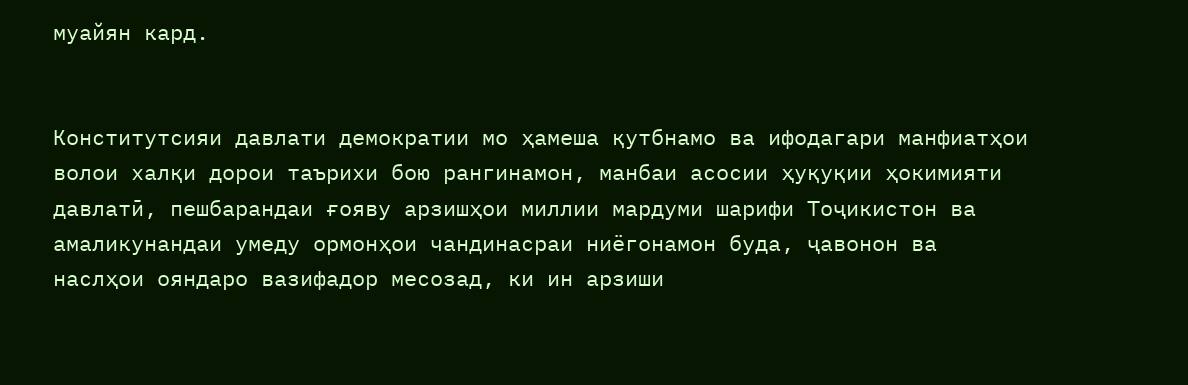муайян кард.


Конститутсияи давлати демократии мо ҳамеша қутбнамо ва ифодагари манфиатҳои волои халқи дорои таърихи бою рангинамон, манбаи асосии ҳуқуқии ҳокимияти давлатӣ, пешбарандаи ғояву арзишҳои миллии мардуми шарифи Тоҷикистон ва амаликунандаи умеду ормонҳои чандинасраи ниёгонамон буда, ҷавонон ва наслҳои ояндаро вазифадор месозад, ки ин арзиши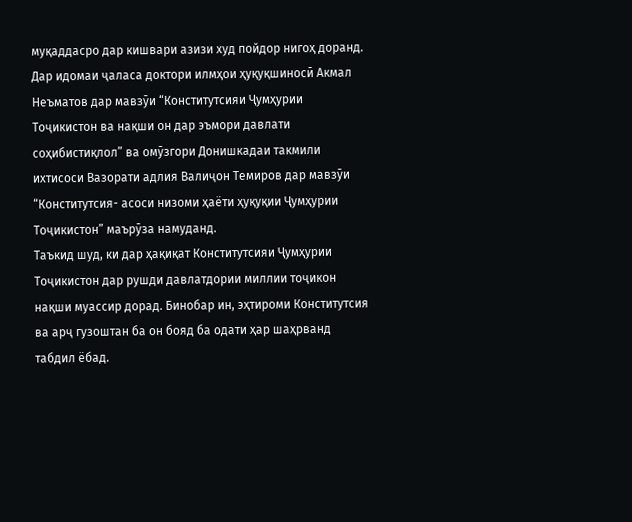муқаддасро дар кишвари азизи худ пойдор нигоҳ доранд.
Дар идомаи ҷаласа доктори илмҳои ҳуқуқшиносӣ Акмал Неъматов дар мавзӯи “Конститутсияи Ҷумҳурии Тоҷикистон ва нақши он дар эъмори давлати соҳибистиқлол” ва омӯзгори Донишкадаи такмили ихтисоси Вазорати адлия Валиҷон Темиров дар мавзӯи “Конститутсия- асоси низоми ҳаёти ҳуқуқии Ҷумҳурии Тоҷикистон” маърӯза намуданд.
Таъкид шуд, ки дар ҳақиқат Конститутсияи Ҷумҳурии Тоҷикистон дар рушди давлатдории миллии тоҷикон нақши муассир дорад. Бинобар ин, эҳтироми Конститутсия ва арҷ гузоштан ба он бояд ба одати ҳар шаҳрванд табдил ёбад.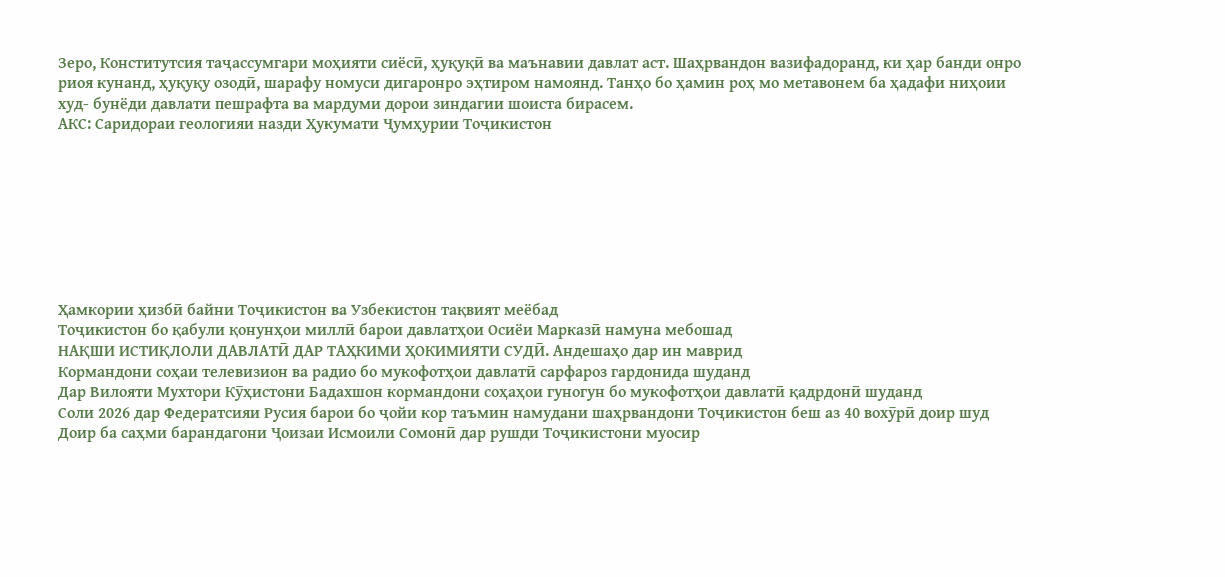Зеро, Конститутсия таҷассумгари моҳияти сиёсӣ, ҳуқуқӣ ва маънавии давлат аст. Шаҳрвандон вазифадоранд, ки ҳар банди онро риоя кунанд, ҳуқуқу озодӣ, шарафу номуси дигаронро эҳтиром намоянд. Танҳо бо ҳамин роҳ мо метавонем ба ҳадафи ниҳоии худ- бунёди давлати пешрафта ва мардуми дорои зиндагии шоиста бирасем.
АКС: Саридораи геологияи назди Ҳукумати Ҷумҳурии Тоҷикистон








Ҳамкории ҳизбӣ байни Тоҷикистон ва Узбекистон тақвият меёбад
Тоҷикистон бо қабули қонунҳои миллӣ барои давлатҳои Осиёи Марказӣ намуна мебошад
НАҚШИ ИСТИҚЛОЛИ ДАВЛАТӢ ДАР ТАҲКИМИ ҲОКИМИЯТИ СУДӢ. Андешаҳо дар ин маврид
Кормандони соҳаи телевизион ва радио бо мукофотҳои давлатӣ сарфароз гардонида шуданд
Дар Вилояти Мухтори Кӯҳистони Бадахшон кормандони соҳаҳои гуногун бо мукофотҳои давлатӣ қадрдонӣ шуданд
Соли 2026 дар Федератсияи Русия барои бо ҷойи кор таъмин намудани шаҳрвандони Тоҷикистон беш аз 40 вохӯрӣ доир шуд
Доир ба саҳми барандагони Ҷоизаи Исмоили Сомонӣ дар рушди Тоҷикистони муосир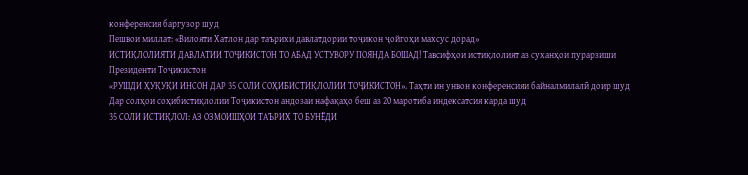конференсия баргузор шуд
Пешвои миллат: «Вилояти Хатлон дар таърихи давлатдории тоҷикон ҷойгоҳи махсус дорад»
ИСТИҚЛОЛИЯТИ ДАВЛАТИИ ТОҶИКИСТОН ТО АБАД УСТУВОРУ ПОЯНДА БОШАД! Тавсифҳои истиқлолият аз суханҳои пурарзиши Президенти Тоҷикистон
«РУШДИ ҲУҚУҚИ ИНСОН ДАР 35 СОЛИ СОҲИБИСТИҚЛОЛИИ ТОҶИКИСТОН». Таҳти ин унвон конференсияи байналмилалӣ доир шуд
Дар солҳои соҳибистиқлолии Тоҷикистон андозаи нафақаҳо беш аз 20 маротиба индексатсия карда шуд
35 СОЛИ ИСТИҚЛОЛ: АЗ ОЗМОИШҲОИ ТАЪРИХ ТО БУНЁДИ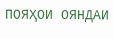ПОЯҲОИ ОЯНДАИ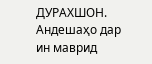ДУРАХШОН. Андешаҳо дар ин маврид